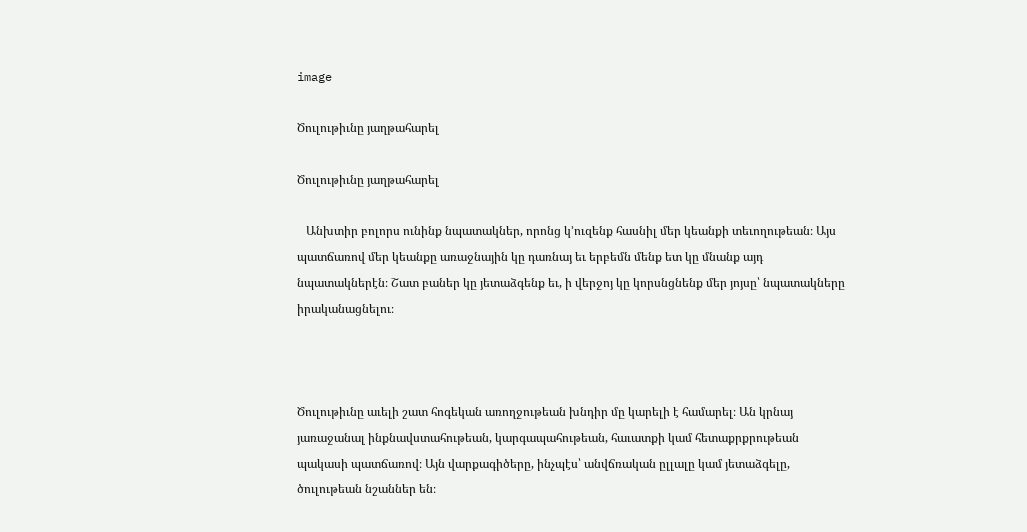image

Ծուլութիւնը յաղթահարել

Ծուլութիւնը յաղթահարել

   Անխտիր բոլորս ունինք նպատակներ, որոնց կ՚ուզենք հասնիլ մեր կեանքի տեւողութեան։ Այս պատճառով մեր կեանքը առաջնային կը դառնայ եւ երբեմն մենք ետ կը մնանք այդ նպատակներէն։ Շատ բաներ կը յետաձգենք եւ, ի վերջոյ կը կորսնցնենք մեր յոյսը՝ նպատակները իրականացնելու։



Ծուլութիւնը աւելի շատ հոգեկան առողջութեան խնդիր մը կարելի է համարել։ Ան կրնայ յառաջանալ ինքնավստահութեան, կարգապահութեան, հաւատքի կամ հետաքրքրութեան պակասի պատճառով։ Այն վարքագիծերը, ինչպէս՝ անվճռական ըլլալը կամ յետաձգելը, ծուլութեան նշաններ են։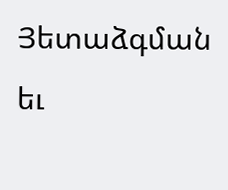Յետաձգման եւ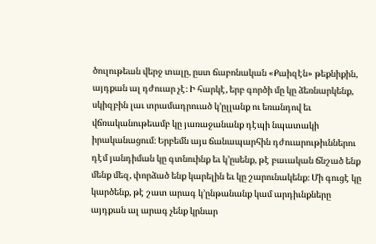ծուլութեան վերջ տալը, ըստ ճաբոնական «Քաիզէն» թեքնիքին, այդքան ալ դժուար չէ։ Ի հարկէ, երբ գործի մը կը ձեռնարկենք, սկիզբին լաւ տրամադրուած կ՚ըլլանք ու եռանդով եւ վճռականութեամբ կը յառաջանանք դէպի նպատակի իրականացում։ Երբեմն այս ճանապարհին դժուարութիւններու դէմ յանդիման կը գտնուինք եւ կ՚ըսենք, թէ բաւական ճնշած ենք մենք մեզ, փորձած ենք կարելին եւ կը շարունակենք։ Մի գուցէ կը կարծենք, թէ շատ արագ կ՚ընթանանք կամ արդիւնքները այդքան ալ արագ չենք կրնար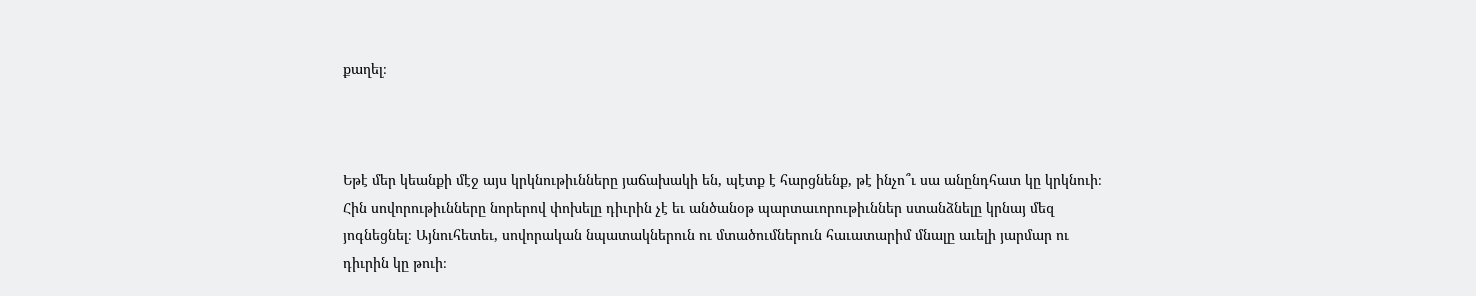քաղել։



Եթէ մեր կեանքի մէջ այս կրկնութիւնները յաճախակի են, պէտք է հարցնենք, թէ ինչո՞ւ սա անընդհատ կը կրկնուի։ Հին սովորութիւնները նորերով փոխելը դիւրին չէ եւ անծանօթ պարտաւորութիւններ ստանձնելը կրնայ մեզ յոգնեցնել։ Այնուհետեւ, սովորական նպատակներուն ու մտածումներուն հաւատարիմ մնալը աւելի յարմար ու դիւրին կը թուի։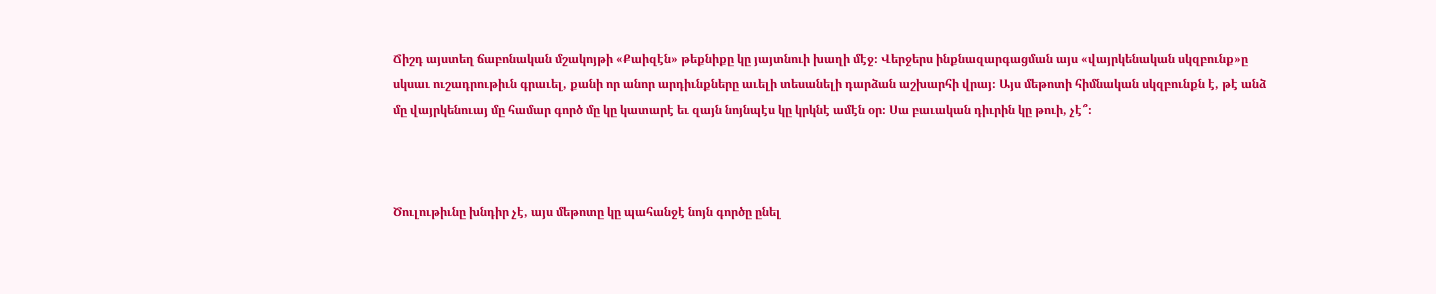Ճիշդ այստեղ ճաբոնական մշակոյթի «Քաիզէն» թեքնիքը կը յայտնուի խաղի մէջ։ Վերջերս ինքնազարգացման այս «վայրկենական սկզբունք»ը սկսաւ ուշադրութիւն գրաւել, քանի որ անոր արդիւնքները աւելի տեսանելի դարձան աշխարհի վրայ։ Այս մեթոտի հիմնական սկզբունքն է, թէ անձ մը վայրկենուայ մը համար գործ մը կը կատարէ եւ զայն նոյնպէս կը կրկնէ ամէն օր։ Սա բաւական դիւրին կը թուի, չէ՞։



Ծուլութիւնը խնդիր չէ, այս մեթոտը կը պահանջէ նոյն գործը ընել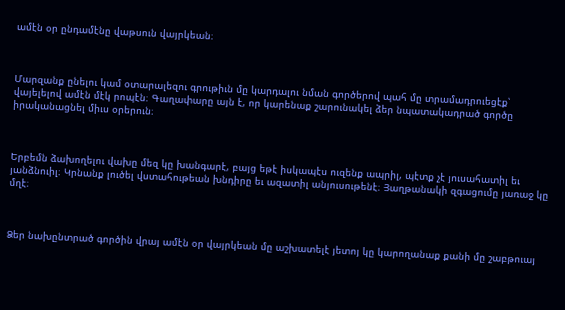ամէն օր ընդամէնը վաթսուն վայրկեան։



Մարզանք ընելու կամ օտարալեզու գրութիւն մը կարդալու նման գործերով պահ մը տրամադրուեցէք՝ վայելելով ամէն մէկ րոպէն։ Գաղափարը այն է, որ կարենաք շարունակել ձեր նպատակադրած գործը իրականացնել միւս օրերուն։



Երբեմն ձախողելու վախը մեզ կը խանգարէ, բայց եթէ իսկապէս ուզենք ապրիլ, պէտք չէ յուսահատիլ եւ յանձնուիլ։ Կրնանք լուծել վստահութեան խնդիրը եւ ազատիլ անյուսութենէ։ Յաղթանակի զգացումը յառաջ կը մղէ։



Ձեր նախընտրած գործին վրայ ամէն օր վայրկեան մը աշխատելէ յետոյ կը կարողանաք քանի մը շաբթուայ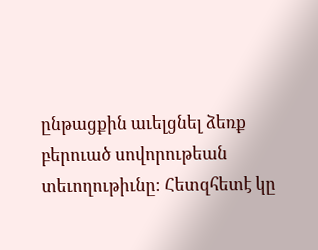ընթացքին աւելցնել ձեռք բերուած սովորութեան տեւողութիւնը։ Հետզհետէ կը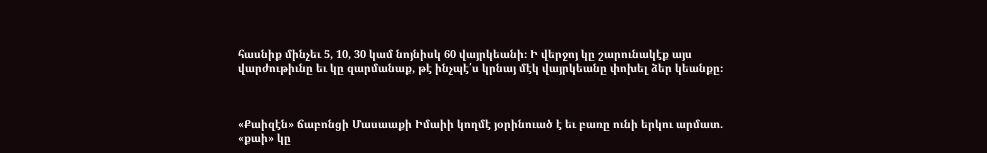հասնիք մինչեւ 5, 10, 30 կամ նոյնիսկ 60 վայրկեանի։ Ի վերջոյ կը շարունակէք այս վարժութիւնը եւ կը զարմանաք, թէ ինչպէ՛ս կրնայ մէկ վայրկեանը փոխել ձեր կեանքը։



«Քաիզէն» ճաբոնցի Մասաաքի Իմաիի կողմէ յօրինուած է եւ բառը ունի երկու արմատ. «քաի» կը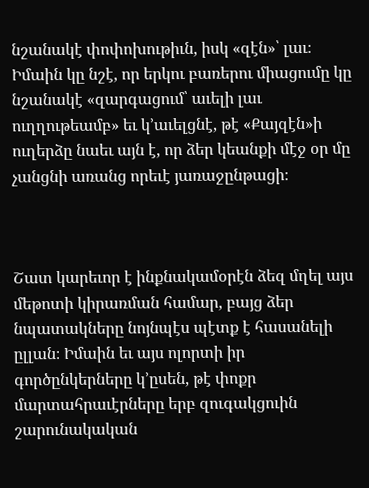նշանակէ փոփոխութիւն, իսկ «զէն»՝ լաւ։ Իմաին կը նշէ, որ երկու բառերու միացումը կը նշանակէ «զարգացում՝ աւելի լաւ ուղղութեամբ» եւ կ՚աւելցնէ, թէ «Քայզէն»ի ուղերձը նաեւ այն է, որ ձեր կեանքի մէջ օր մը չանցնի առանց որեւէ յառաջընթացի։



Շատ կարեւոր է ինքնակամօրէն ձեզ մղել այս մեթոտի կիրառման համար, բայց ձեր նպատակները նոյնպէս պէտք է հասանելի ըլլան։ Իմաին եւ այս ոլորտի իր գործընկերները կ՚ըսեն, թէ փոքր մարտահրաւէրները երբ զուգակցուին շարունակական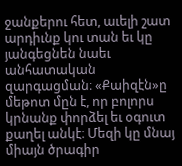ջանքերու հետ, աւելի շատ արդիւնք կու տան եւ կը յանգեցնեն նաեւ անհատական զարգացման։ «Քաիզէն»ը մեթոտ մըն է, որ բոլորս կրնանք փորձել եւ օգուտ քաղել անկէ։ Մեզի կը մնայ միայն ծրագիր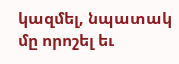կազմել, նպատակ մը որոշել եւ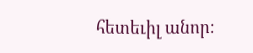հետեւիլ անոր։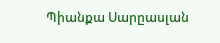Պիանքա Սարըասլան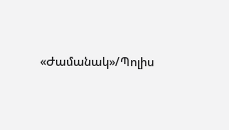«Ժամանակ»/Պոլիս